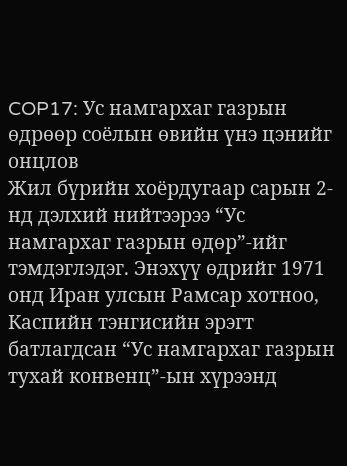COP17: Ус намгархаг газрын өдрөөр соёлын өвийн үнэ цэнийг онцлов
Жил бүрийн хоёрдугаар сарын 2-нд дэлхий нийтээрээ “Ус намгархаг газрын өдөр”-ийг тэмдэглэдэг. Энэхүү өдрийг 1971 онд Иран улсын Рамсар хотноо, Каспийн тэнгисийн эрэгт батлагдсан “Ус намгархаг газрын тухай конвенц”-ын хүрээнд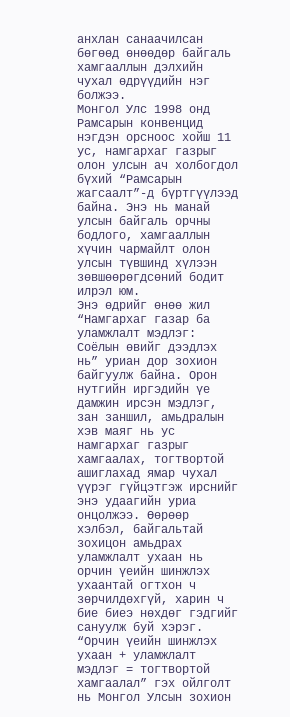анхлан санаачилсан бөгөөд өнөөдөр байгаль хамгааллын дэлхийн чухал өдрүүдийн нэг болжээ.
Монгол Улс 1998 онд Рамсарын конвенцид нэгдэн орсноос хойш 11 ус, намгархаг газрыг олон улсын ач холбогдол бүхий “Рамсарын жагсаалт”-д бүртгүүлээд байна. Энэ нь манай улсын байгаль орчны бодлого, хамгааллын хүчин чармайлт олон улсын түвшинд хүлээн зөвшөөрөгдсөний бодит илрэл юм.
Энэ өдрийг өнөө жил “Намгархаг газар ба уламжлалт мэдлэг: Соёлын өвийг дээдлэх нь” уриан дор зохион байгуулж байна. Орон нутгийн иргэдийн үе дамжин ирсэн мэдлэг, зан заншил, амьдралын хэв маяг нь ус намгархаг газрыг хамгаалах, тогтвортой ашиглахад ямар чухал үүрэг гүйцэтгэж ирснийг энэ удаагийн уриа онцолжээ. Өөрөөр хэлбэл, байгальтай зохицон амьдрах уламжлалт ухаан нь орчин үеийн шинжлэх ухаантай огтхон ч зөрчилдөхгүй, харин ч бие биеэ нөхдөг гэдгийг сануулж буй хэрэг.
“Орчин үеийн шинжлэх ухаан + уламжлалт мэдлэг = тогтвортой хамгаалал” гэх ойлголт нь Монгол Улсын зохион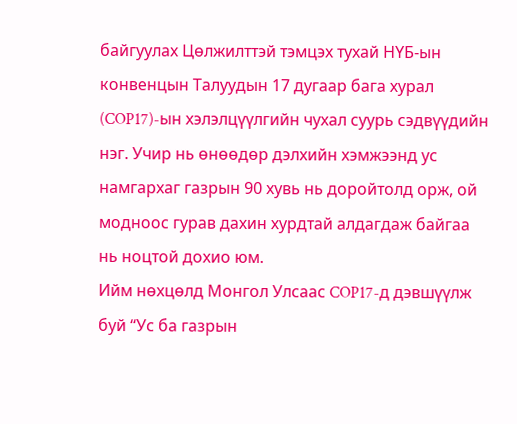байгуулах Цөлжилттэй тэмцэх тухай НҮБ-ын конвенцын Талуудын 17 дугаар бага хурал (COP17)-ын хэлэлцүүлгийн чухал суурь сэдвүүдийн нэг. Учир нь өнөөдөр дэлхийн хэмжээнд ус намгархаг газрын 90 хувь нь доройтолд орж, ой модноос гурав дахин хурдтай алдагдаж байгаа нь ноцтой дохио юм.
Ийм нөхцөлд Монгол Улсаас COP17-д дэвшүүлж буй “Ус ба газрын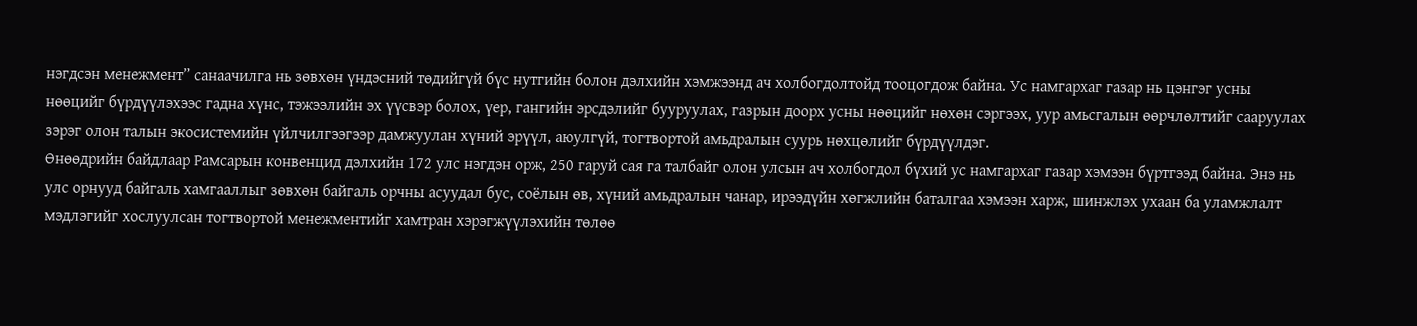нэгдсэн менежмент” санаачилга нь зөвхөн үндэсний төдийгүй бүс нутгийн болон дэлхийн хэмжээнд ач холбогдолтойд тооцогдож байна. Ус намгархаг газар нь цэнгэг усны нөөцийг бүрдүүлэхээс гадна хүнс, тэжээлийн эх үүсвэр болох, үер, гангийн эрсдэлийг бууруулах, газрын доорх усны нөөцийг нөхөн сэргээх, уур амьсгалын өөрчлөлтийг сааруулах зэрэг олон талын экосистемийн үйлчилгээгээр дамжуулан хүний эрүүл, аюулгүй, тогтвортой амьдралын суурь нөхцөлийг бүрдүүлдэг.
Өнөөдрийн байдлаар Рамсарын конвенцид дэлхийн 172 улс нэгдэн орж, 250 гаруй сая га талбайг олон улсын ач холбогдол бүхий ус намгархаг газар хэмээн бүртгээд байна. Энэ нь улс орнууд байгаль хамгааллыг зөвхөн байгаль орчны асуудал бус, соёлын өв, хүний амьдралын чанар, ирээдүйн хөгжлийн баталгаа хэмээн харж, шинжлэх ухаан ба уламжлалт мэдлэгийг хослуулсан тогтвортой менежментийг хамтран хэрэгжүүлэхийн төлөө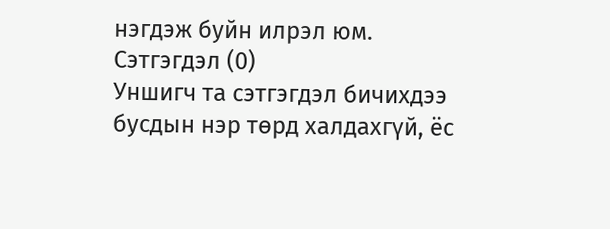нэгдэж буйн илрэл юм.
Сэтгэгдэл (0)
Уншигч та сэтгэгдэл бичихдээ бусдын нэр төрд халдахгүй, ёс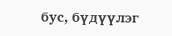бус, бүдүүлэг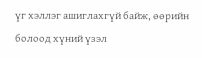үг хэллэг ашиглахгүй байж, өөрийн болоод хүний үзэл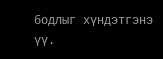бодлыг хүндэтгэнэ үү.